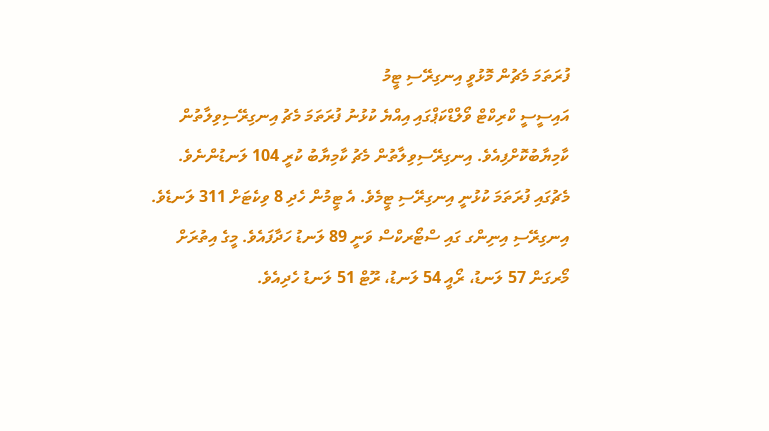ފުރަތަމަ މެޗުން މޮޅުވީ އިނގިރޭސި ޓީމު
އައިސީސީ ކްރިކްޓް ވޯލްޑްކަޕްގައި އިއްޔެ ކުޅުނު ފުރަތަމަ މެޗު އިނގިރޭސިވިލާތުން ކާމިޔާބުކޮށްފިއެވެ. އިނގިރޭސިވިލާތުން މެޗު ކާމިޔާބު ކުރީ 104 ލަނޑުންނެވެ.
މެޗުގައި ފުރަތަމަ ކުޅުނީ އިނގިރޭސި ޓީމެވެ. އެ ޓީމުން ހެދި 8 ވިކެޓަށް 311 ލަނޑެވެ. އިނގިރޭސި އިނިންގ ގައި ސްޓޯރކްސް ވަނީ 89 ލަނޑު ހަދާފައެވެ. މީގެ އިތުރަށް މޯރގަން 57 ލަނޑު، ރޯއީ 54 ލަނޑު، ރޫޓް 51 ލަނޑު ހެދިއެވެ.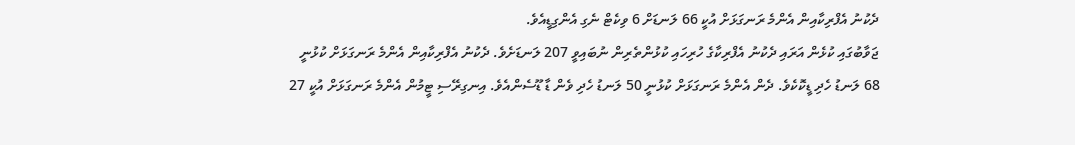ދެކުނު އެފްރިކާއިން އެންމެ ރަނގަޅަށް އުކީ 66 ލަނޑަށް 6 ވިކެޓް ނެގި އެންގިޑީއެވެ.
ޖަވާބުގައި ކުޅެން އަރައި ދެކުނު އެފްރިކާގެ ހުރިހައި ކުޅުންތެރިން ނުބައިވީ 207 ލަނޑަށެވެ. ދެކުނު އެފްރިކާއިން އެންމެ ރަނގަޅަށް ކުޅުނީ 68 ލަނޑު ހެދި ޑީކޮކެވެ. ދެން އެންމެ ރަނގަޅަށް ކުޅުނީ 50 ލަނޑު ހެދި ވެން ޑާ ޑޫސެންއެވެ. އިނގިރޭސި ޓީމުން އެންމެ ރަނގަޅަށް އުކީ 27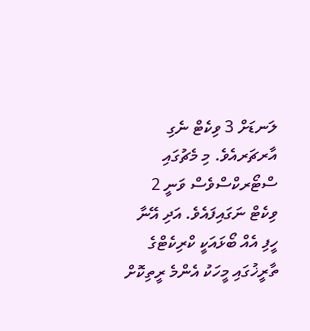ލަނޑަށް 3 ވިކެޓް ނެގި އާރޗަރއެވެ. މި މެޗުގައި ސްޓޯރކްސްވެސް ވަނީ 2 ވިކެޓް ނަގައިފައެވެ. އަދި އޭނާ ހީފި އެއް ބޯޅައަކީ ކްރިކެޓްގެ ތާރީޚުގައި މީހަކު އެންމެ ރީތިކޮށް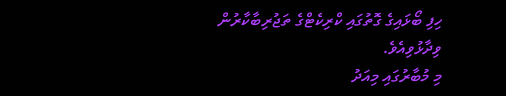ހިފި ބޯޅައިގެ ގޮތުގައި ކްރިކެޓްގެ ތަޖުރިބާކާރުން ވިދާޅުވިއެވެ.
މި މުބާރުގައި މިއަދު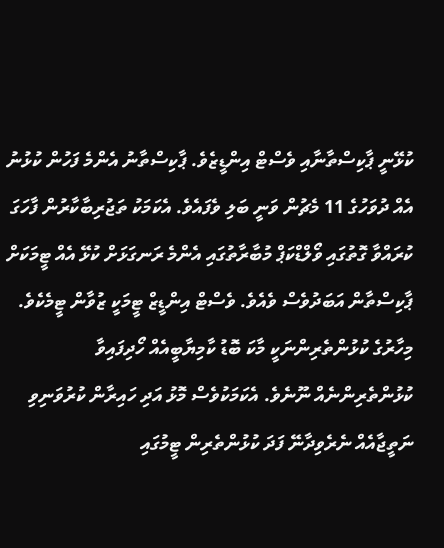ކުޅޭނީ ޕާކިސްތާނާއި ވެސްޓް އިންޑީޒެވެ. ޕާކިސްތާނު އެންމެ ފަހުން ކުޅުނު އެއް ދުވަހުގެ 11 މެޗުން ވަނީ ބަލި ވެފައެވެ. އެކަމަކު ތަޖުރިބާކާރުން ފާހަގަ ކުރައްވާ ގޮތުގައި ވޯލްޑްކަޕް މުބާރާތުގައި އެންމެ ރަނގަޅަށް ކުޅޭ އެއް ޓީމަކަށް ޕާކިސްތާން އަބަދުވެސް ވެއެވެ. ވެސްޓް އިންޑީޒް ޓީމަކީ ޒުވާން ޓީމެކެވެ. މިހާރުގެ ކުޅުންތެރިންނަކީ މާކަ ބޮޑު ކާމިޔާބީއެއް ހޯދިފައިވާ ކުޅުންތެރިންނެއް ނޫނެވެ. އެކަމަކުވެސް މޮޅު އަދި ހައިރާން ކުރުވަނިވި ނަތީޖާއެއް ނެރެވިދާނޭ ފަދަ ކުޅުންތެރިން ޓީމުގައި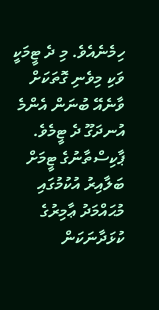ހިމެނެއެވެ. މި ދެ ޓީމަކީ ވަކި މިވެނި ގޮތަކަށް ވާނެއޭ ބުނަން އެންމެ އުނދަގޫ ދެ ޓީމެވެ.
ޕާކިސްތާނުގެ ޓީމަށް ބަލާއިރު އުކުމުގައި މުޙައްމަދު ޢާމިރުގެ ކުޅަދާނަކަން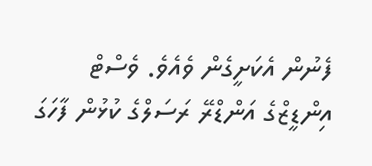ފެނުން އެކަށީގެން ވެއެވެ. ވެސްޓް އިންޑީޒްގެ އަންޑްރޭ ރަސަލްގެ ކުޅުން ފާހަގަ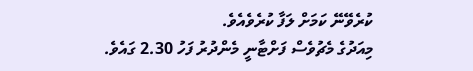ކުރެވޭނޭ ކަމަށް ލަފާ ކުރެވެއެވެ.
މިއަދުގެ މެޗުވެސް ފަށްޓާނީ މެންދުރު ފަހު 2.30 ގައެވެ.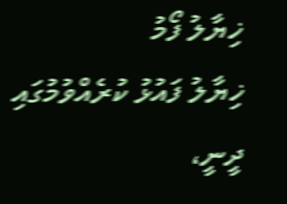ޚިޔާލު ފޯމު
ޚިޔާލު ފައުޅު ކުރެއްވުމުގައި ދީނީ،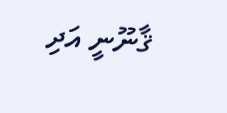ޤާނޫނީ އަދި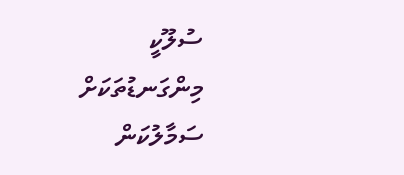ސުލޫކީ މިންގަނޑުތަކަށް ސަމާލުކަން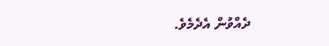ދެއްވުން އެދެމެވެ.